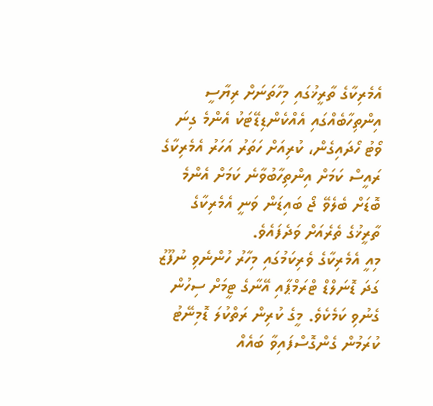އެމެރިކާގެ ތާރީޚުގައި މިހާތަނަށް ރިޔާސީ އިންތިހާބެއްގައި އެއްކެންޑިޑޭޓަކު އެންމެ ގިނަ ވޯޓު ހޯދައިގެން، ކުރިއަށް ހަތަރު އަހަރު އެމެރިކާގެ ރައީސް ކަމަށް އިންތިހާބުވާނެ ކަމަށް އެންމެ ބޮޑަށް ބެލެވޭ ޖޯ ބައިޑަން ވަނީ އެމެރިކާގެ ތާރީޚުގެ ތެރެއަށް ވަދެފައެވެ.
މިއީ އެމެރިކާގެ ވެރިކަމުގައި މިހާރު ހުންނެވި ނުފޫޒު ގަދަ ޑޮނަލްޑް ޓްރަމްޕާއި އޭނާގެ ޓީމަށް ސިހުން ގެނުވި ކަމެކެވެ. މީގެ ކުރިން ރަތްކުލަ ޑޮމިނޭޓު ކުރަމުން ގެންގޮސްފައިވާ ބައެއް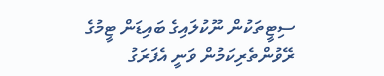ސިޓީތަކުން ނޫކުލައިގެ ބައިޑަން ޓީމުގެ ރޭވުންތެރިކަމުން ވަނީ އެފަރަގު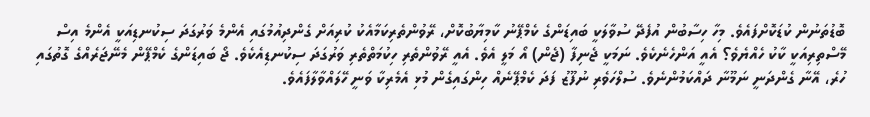ބޮޑުތަނުން ކުޑަކޮށްފައެވެ. މިހާ ހިސާބުން އުފެދޭ ސުވާލަކީ ބައިޑަންގެ ކެމްޕޭނު ކާމިޔާބުކޮށް، ރޭވުންތެރިކަމާއެކު ކުރިއަށް ގެންދިއުމުގައި އެންމެ ވަރުގަދަ ސިކުނޑިއަކީ އެންމެ އިސް މޭސްތިރިއަކީ ކާކު ހެއްޔެވެ؟ އެއީ އަންހެނެކެވެ. ނަމަކީ ޖެނިފާ (ޖެން) އޯ މަލީ އެވެ. އެއީ ރޭވުންތެރި ހިކުމަތްތެރި ވަރުގަދަ ސިކުނޑިއެކެވެ. ޖޯ ބައިޑަންގެ ކެމްޕޭން މެނޭޖަރެއްގެ ގޮތުގައި ހުރެ، އޭނާ ގެންދަނީ ނަމޫނާ ދައްކަމުންނެވެ. ސުލްހަވެރި ނުފޫޒު ފަދަ ކެމްޕޭނެއް ހިންގައިގެން މުޅި އެމެރިކާ ވަނީ ހޭލައްވާލާފައެވެ.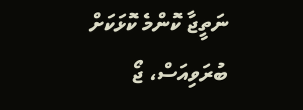ނަތީޖާ ކޮންމެ ކޮޅަކަށް ބުރަވިއަސް، ޖޯ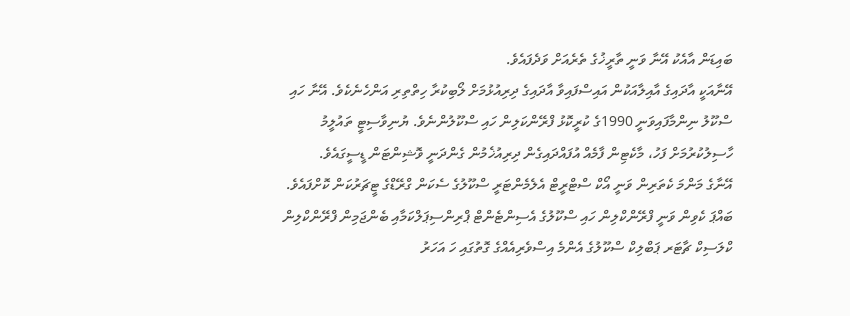ބައިޑަން އާއެކު އޭނާ ވަނީ ތާރީޚުގެ ތެރެއަށް ވަދެފައެވެ.
އޭނާއަކީ އާދައިގެ އާއިލާއަކުން އައިސްފައިވާ އާދައިގެ ދިރިއުޅުމަށް ލޯބިކުރާ ހިތްތިރި އަންހެނެކެވެ. އޭނާ ހައި ސްކޫލު ނިންމާފައިވަނީ 1990ގެ ކުރީކޮޅު ފްރޭންކަލިން ހައި ސްކޫލުންނެވެ. ޔުނިވާސިޓީ ތައުލީމު ހާސިލުކުރުމަށް ފަހު، މާކެޓިން ފާމެއް އުފައްދައިގެން ދިރިއުޚެމުން ގެންދަނީ ވޮޝިންޓަން ޑީސީގައެވެ.
އޭނާގެ މަންމަ ކެތަރިން ވަނީ އޯކް ސްޓްރީޓް އެލެމެންޓަރީ ސްކޫލުގެ ސެކަން ގްރޭޑްގެ ޓީޗަރުކަން ކޮށްފައެވެ. ބައްޕަ ކެވިން ވަނީ ފްރޭންކްލިން ހައި ސްކޫލުގެ އެސިންޓެންޓް ޕްރިންސިޕަލްކަމާއި ބެންޖަމިން ފްރޭންކްލިން ކްލަސިކް ޗާޓަރ ޕަބްލިކް ސްކޫލުގެ އެންމެ އިސްވެރިއެއްގެ ގޮތުގައި ހަ އަހަރު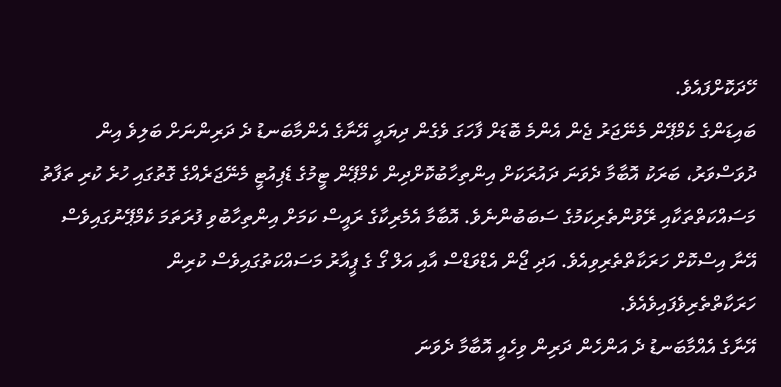ހޭދަކޮށްފައެވެ.
ބައިޑަންގެ ކެމްޕޭން މެނޭޖަރު ޖެން އެންމެ ބޮޑަށް ފާހަގަ ވެގެން ދިޔައީ އޭނާގެ އެންމާބަނޑު ދެ ދަރިންނަށް ބަލިވެ އިން ދުވަސްވަރު، ބަރަކު އޮބާމާ ދެވަނަ ދައުރަކަށް އިންތިހާބުކޮށްދިން ކެމްޕޭން ޓީމުގެ ޑެޕިއުޓީ މެނޭޖަރެއްގެ ގޮތުގައި ހުރެ ކުރި ތަފާތު މަސައްކަތްތަކާއި ރޭވުންތެރިކަމުގެ ސަބަބުންނެވެ. އޮބާމާ އެމެރިކާގެ ރައީސް ކަމަށް އިންތިހާބުވި ފުރަތަމަ ކެމްޕޭނުގައިވެސް އޭނާ އިސްކޮށް ހަރަކާތްތެރިވިއެވެ. އަދި ޖޯން އެޑްވަޑްސް އާއި އަލް ގޯ ގެ ޕީއާރު މަސައްކަތުގައިވެސް ކުރިން ހަރަކާތްތެރިވެފައިވެއެވެ.
އޭނާގެ އެއްމާބަނޑު ދެ އަންހެން ދަރިން ވިހެއީ އޮބާމާ ދެވަނަ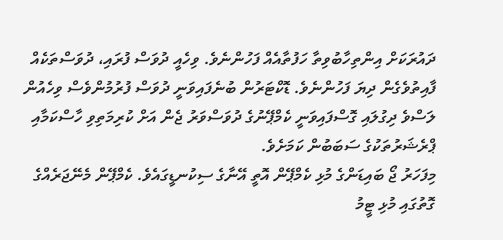ދައުރަކަށް އިންތިހާބުވިތާ ހަފުތާއެއް ފަހުންނެވެ. ވިހެއީ ދުވަސް ފުރައި، ދުވަސްތަކެއް ފާއިތުވެގެން ދިޔަ ފަހުންނެވެ. ޑޮކްޓަރުން ބުނެފައިވަނީ ދުވަސް ފުރުމުންވެސް ވިހެއުން ލަސްވެ ދިގުލައި ގޮސްފައިވަނީ ކެމްޕޭނުގެ ދުވަސްވަރު ޖެން އަށް ކުރިމަތިވި ހާސްކަމާއި ޕްރެޝަރުތަކުގެ ސަބަބުން ކަމަށެވެ.
މިފަހަރު ޖޯ ބައިޑަންގެ މުޅި ކެމްޕޭން އޮތީ އޭނާގެ ސިކުނޑީގައެވެ. ކެމްޕޭން މެނޭޖަރެއްގެ ގޮތުގައި މުޅި ޓީމު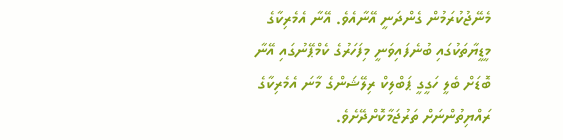މެނޭޖުކުރަމުން ގެންދަނީ އޭނާއެވެ. އޭނާ އެމެރިކާގެ މީޑީޔާތަކުގައި ބުނެފައިވަނީ މިފަހަރުގެ ކެމްޕޭނުގައި އޭނާ ބޮޑަށް ބެލީ ހަގީގީ ޕަބްލިކް ރިލޭޝަންގެ މާނަ އެމެރިކާގެ ރައްޔިތުންނަށް ތަރުޖަމާކޮށްދޭށެވެ.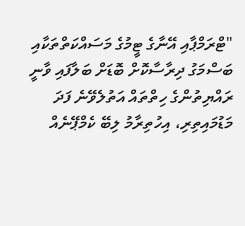"ޓްރަމްޕާއި އޭނާގެ ޓީމުގެ މަސައްކަތްތަކާއި ބަސްމަގު ދިރާސާކޮށް ބޮޑަށް ބަލާފައި ވާނީ ރައްޔިތުންގެ ހިތްތައް އަތުލެވޭނެ ފަދަ މަޑުމައިތިރި، އިހުތިރާމު ލިބޭ ކެމްޕޭނެއް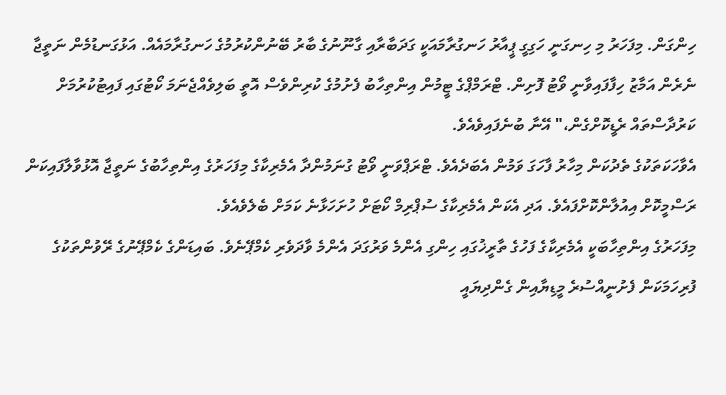ހިންގަން. މިފަހަރު މި ހިނގަނީ ހަގިގީ ޕީއާރު ހަނގުރާމައަކީ ގަދަބާރާއި ގާނޫނުގެ ބާރު ބޭނުންކުރުމުގެ ހަނގުރާމައެއް. އަޅުގަނޑުމެން ނަތީޖާ ނެރެން އަމާޒު ހިފާފައިވާނީ ވޯޓު ފޮށިން. ޓްރަމްޕްގެ ޓީމުން އިންތިހާބު ފެށުމުގެ ކުރިންވެސް އޮތީ ބަލިވެއްޖެނަމަ ކޯޓުގައި ފައިޓުކުރުމަށް ކަރުދާސްތައް ރެޑީކޮށްގެން،" އޭނާ ބުނެފައިވެއެވެ.
އެވާހަކަތަކުގެ ތެދުކަން މިހާރު ފާހަގަ ވަމުން އެބަދެއެވެ. ޓްރަޕްވަނީ ވޯޓު ގުނަމުންދާ އެމެރިކާގެ މިފަހަރުގެ އިންތިހާބުގެ ނަތީޖާ އޮޅުވާލާފައިކަން ރަސްމީކޮށް އިއުލާންކޮށްފައެވެ. އަދި އެކަން އެމެރިކާގެ ސުޕްރިމް ކޯޓަށް ހުށަހަޅާނެ ކަމަށް ބެލެވެއެވެ.
މިފަހަރުގެ އިންތިހާބަކީ އެމެރިކާގެ ފަހުގެ ތާރީޚުގައި ހިންގި އެންމެ ވަރުގަދަ އެންމެ ވާދަވެރި ކެމްޕޭނެވެ. ބައިޑަންގެ ކެމްޕޭނުގެ ރޭވުންތަކުގެ ފުރިހަމަކަން ފެށުނީއްސުރެ މީޑިޔާއިން ގެންދިޔައީ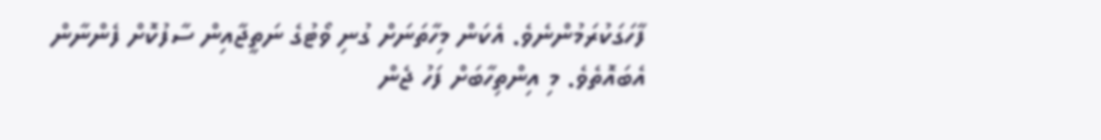ފާހަގަކުރަމުންނެވެ. އެކަން މިހާތަނަށް ގުނި ވޯޓުގެ ނަތީޖާއިން ސާފުކޮށް ފެންނާން އެބައޮތެވެ. މި އިންތިހާބަށް ފަހު ޖެން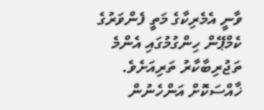ވާނީ އެމެރިކާގެ މަތީ ފެންވަރުގެ ކެމްޕޭން ހިންގުމުގައި އެންމެ ތަޖުރިބާކާރު ތަރިއަށެވެ. ޚާއްސަކޮށް އަންހެނުން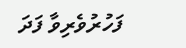ފަހުރުވެރިވާ ފަދަ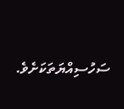ސަހުސިއްޔަތަކަށެވެ.